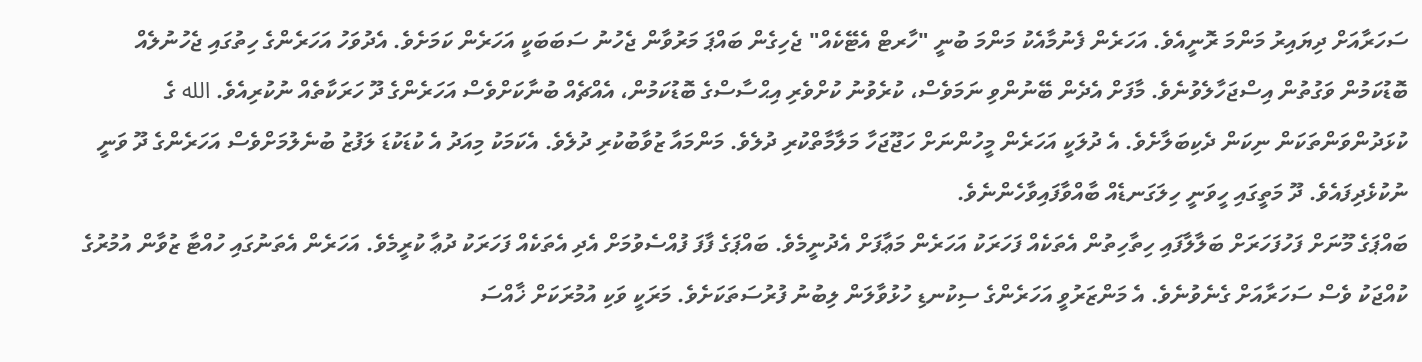ސަހަރާއަށް ދިޔައިރު މަންމަ ރޮނީއެވެ. އަހަރެން ފެނުމާއެކު މަންމަ ބުނީ "ހާރޓް އެޓޭކެއް" ޖެހިގެން ބައްޕަ މަރުވާން ޖެހުނު ސަބަބަކީ އަހަރެން ކަމަށެވެ. އެދުވަހު އަހަރެންގެ ހިތުގައި ޖެހުނުލެއް ބޮޑުކަމުން ވަގުތުން އިސްޖަހާލެވުނެވެ. މާފަށް އެދެން ބޭނުންވި ނަމަވެސް، ކުރެވުނު ކުށްވެރި އިޙްސާސްގެ ބޮޑުކަމުން، އެއްޗެއް ބުނާކަށްވެސް އަހަރެންގެ ދޫ ހަރަކާތެއް ނުކުރިއެވެ. الله ގެ ކުޅަދުންވަންތަކަން ނިކަން ދެކިބަލާށެވެ. އެ ދުލަކީ އަހަރެން މީހުންނަށް ހަޖޫޖަހާ މަލާމާތްކުރި ދުލެވެ. މަންމައާ ޒުވާބުކުރި ދުލެވެ. އެކަމަކު މިއަދު އެ ކުޑަކުޑަ ލަފުޒު ބުނެލުމަށްވެސް އަހަރެންގެ ދޫ ވަނީ ނުކުޅެދިފައެވެ. ދޫ މަތީގައި ހީވަނީ ހިލަގަނޑެއް ބާއްވާފައިވާހެންނެވެ.
ބައްޕަގެ މޫނަށް ފަހުފަހަރަށް ބަލާލާފައި ހިތާހިތުން އެތަކެއް ފަހަރަކު އަހަރެން މަޢާފަށް އެދުނީމެވެ. ބައްޕަގެ ފާފަ ފުއްސެވުމަށް އެދި އެތަކެއް ފަހަރަކު ދުޢާ ކުރީމެވެ. އަހަރެން އެތަނުގައި ހުއްޓާ ޒުވާން އުމުރުގެ ކުއްޖަކު ވެސް ސަހަރާއަށް ގެނެވުނެވެ. އެ މަންޒަރުވީ އަހަރެންގެ ސިކުނޑި ހުޅުވާލަން ލިބުނު ފުރުސަތަކަށެވެ. މަރަކީ ވަކި އުމުރަކަށް ޚާއްސަ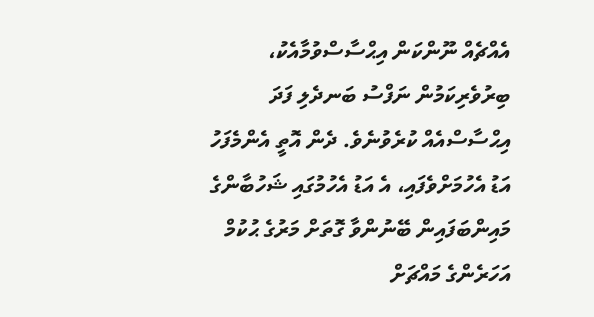އެއްޗެއް ނޫންކަން އިޙްސާސްވުމާއެކު، ބިރުވެރިކަމުން ނަފްސު ބަނދެލި ފަދަ އިޙްސާސްއެއް ކުރެވުނެވެ. ދެން އޮތީ އެންމެފަހު އަޑު އެހުމަށްވެފައި، އެ އަޑު އެހުމުގައި ޝަހުބާންގެ މައިންބަފައިން ބޭނުންވާ ގޮތަށް މަރުގެ ޙުކުމް އަހަރެންގެ މައްޗަށް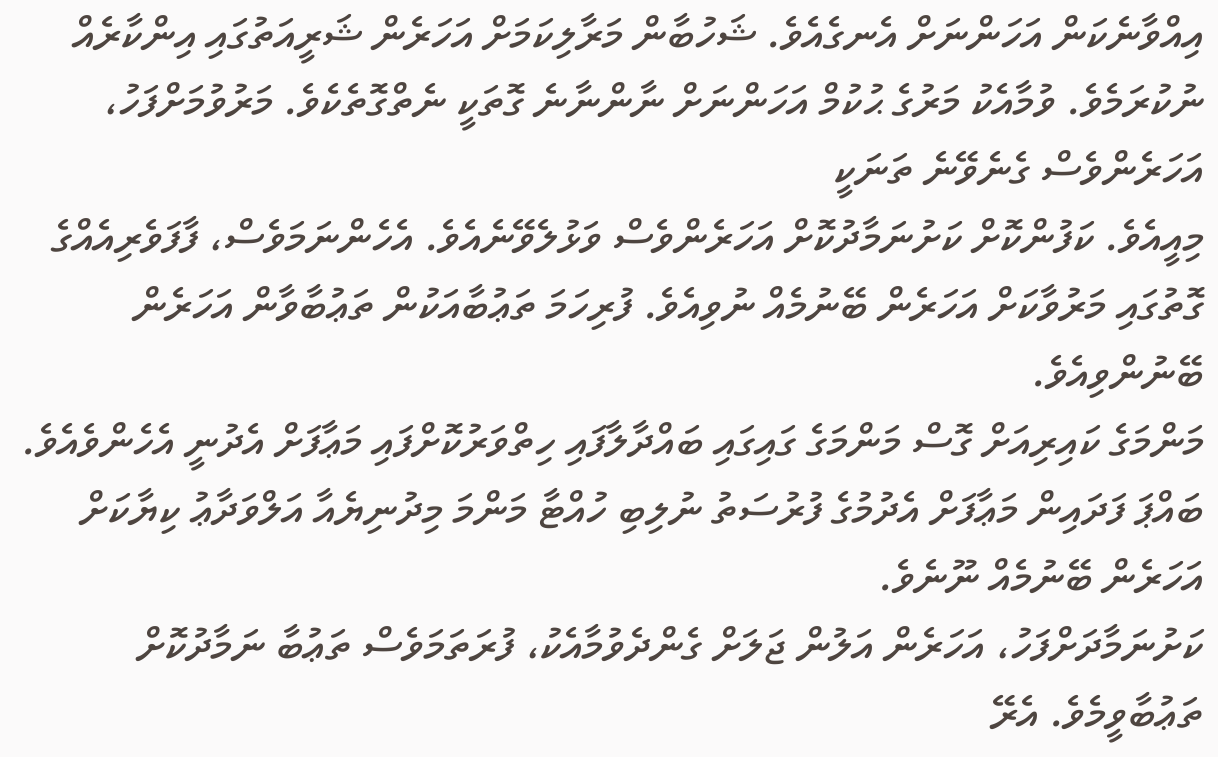އިއްވާނެކަން އަހަންނަށް އެނގެއެވެ. ޝަހުބާން މަރާލިކަމަށް އަހަރެން ޝަރީއަތުގައި އިންކާރެއް ނުކުރަމެވެ. ވުމާއެކު މަރުގެ ޙުކުމް އަހަންނަށް ނާންނާނެ ގޮތަކީ ނެތްގޮތެކެވެ. މަރުވުމަށްފަހު، އަހަރެންވެސް ގެނެވޭނެ ތަނަކީ
މިއީއެވެ. ކަފުންކޮށް ކަށުނަމާދުކޮށް އަހަރެންވެސް ވަޅުލެވޭނެއެވެ. އެހެންނަމަވެސް، ފާފަވެރިއެއްގެ ގޮތުގައި މަރުވާކަށް އަހަރެން ބޭނުމެއް ނުވިއެވެ. ފުރިހަމަ ތަޢުބާއަކުން ތަޢުބާވާން އަހަރެން ބޭނުންވިއެވެ.
މަންމަގެ ކައިރިއަށް ގޮސް މަންމަގެ ގައިގައި ބައްދާލާފައި ހިތްވަރުކޮށްފައި މަޢާފަށް އެދުނީ އެހެންވެއެވެ. ބައްޕަ ފަދައިން މަޢާފަށް އެދުމުގެ ފުރުސަތު ނުލިބި ހުއްޓާ މަންމަ މިދުނިޔެއާ އަލްވަދާޢު ކިޔާކަށް އަހަރެން ބޭނުމެއް ނޫނެވެ.
ކަށުނަމާދަށްފަހު، އަހަރެން އަލުން ޖަލަށް ގެންދެވުމާއެކު، ފުރަތަމަވެސް ތަޢުބާ ނަމާދުކޮށް ތަޢުބާވީމެވެ. އެރޭ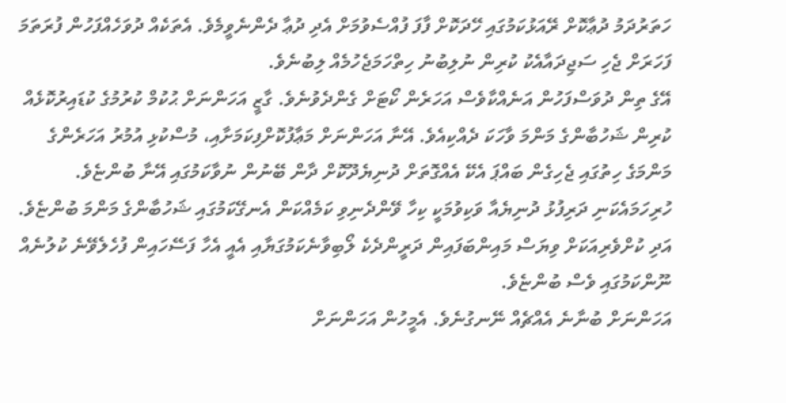ހަތަރުދަމު ދުޢާކޮށް ރޭއަޅުކަމުގައި ހޭދަކޮށް ފާފަ ފުއްސެވުމަށް އެދި ދުޢާ ދެންނެވީމެވެ. އެތަކެއް ދުވަހެއްފަހުން ފުރަތަމަ ފަހަރަށް ޖެހި ސަޖިދައާއެކު ކުރިން ނުލިބުނު ހިތްހަމަޖެހުމެއް ލިބުނެވެ.
އޭގެ ތިން ދުވަސްފަހުން އަނެއްކާވެސް އަހަރެން ކޯޓަށް ގެންދެވުނެވެ. ގާޒީ އަހަންނަށް ޙުކުމް ކުރުމުގެ ކުޑައިރުކޮޅެއް ކުރިން ޝަހުބާންގެ މަންމަ ވާހަކަ ދެއްކިއެވެ. އޭނާ އަހަންނަށް މަޢާފުކޮށްފިކަމަށާއި، މުސްކުޅި އުމުރު އަހަރެންގެ މަންމަގެ ހިތުގައި ޖެހިގެން ބައްޕަ އެކޭ އެއްގޮތަށް ދުނިޔެދޫކޮށް ދާން ބޭނުން ނުވާކަމުގައި އޭނާ ބުންޏެވެ. ހުރިހަމައެކަނި ދަރިފުޅު ދުނިޔެއާ ވަކިވުމަކީ ކިހާ ވޭންދެނިވި ކަމެއްކަން އެނގޭކަމުގައި ޝަހުބާންގެ މަންމަ ބުންޏެވެ. އަދި ކުށްވެރިއަކަށް ވިޔަސް މައިންބަފައިން ދަރީންދެކެ ލޯބިވާނެކަމުގަޔާއި އެއީ އެހާ ފަސޭހައިން ފުހެލެވޭނެ ކުލުނެއް ނޫންކަމުގައި ވެސް ބުންޏެވެ.
އަހަންނަށް ބުނާނެ އެއްޗެއް ނޭނގުނެވެ. އެމީހުން އަހަންނަށް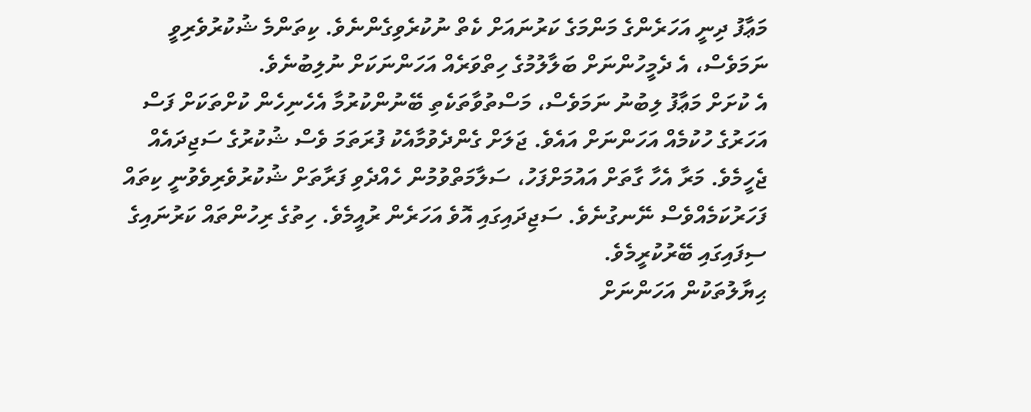މަޢާފު ދިނީ އަހަރެންގެ މަންމަގެ ކަރުނައަށް ކެތް ނުކުރެވިގެންނެވެ. ކިތަންމެ ޝުކުރުވެރިވީ ނަމަވެސް، އެ ދެމީހުންނަށް ބަލާލުމުގެ ހިތްވަރެއް އަހަންނަކަށް ނުލިބުނެވެ.
އެ ކުށަށް މަޢާފު ލިބުނު ނަމަވެސް، މަސްތުވާތަކެތި ބޭނުންކުރުމާ އެހެނިހެން ކުށްތަކަށް ފަސް އަހަރުގެ ހުކުމެއް އަހަންނަށް އައެވެ. ޖަލަށް ގެންދެވުމާއެކު ފުރަތަމަ ވެސް ޝުކުރުގެ ސަޖިދައެއް ޖެހީމެވެ. މަރާ އެހާ ގާތަށް އައުމަށްފަހު، ސަލާމަތްވުމުން ހެއްދެވި ފަރާތަށް ޝުކުރުވެރިވެވުނީ ކިތައް ފަހަރުކަމެއްވެސް ނޭނގުނެވެ. ސަޖިދައިގައި އޮވެ އަހަރެން ރުއީމެވެ. ހިތުގެ ރިހުންތައް ކަރުނައިގެ ސިފައިގައި ބޭރުކުރީމެވެ.
ޙިޔާލުތަކުން އަހަންނަށް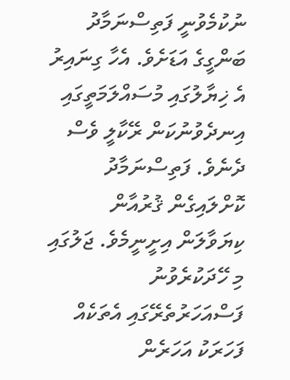ނުކުމެވުނީ ފަތިސްނަމާދު ބަންގީގެ އަޑަށެވެ. އެހާ ގިނައިރު އެ ޚިޔާލުގައި މުސައްލަމަތީގައި އިނދެވުނުކަން ރޭކާލީ ވެސް ދެނެވެ. ފަތިސްނަމާދު ކޮށްލައިގެން ޤުރުއާން ކިޔަވާލަން އިށީނީމެވެ. ޖަލުގައި މި ހޭދަކުރެވުނު ފަސްއަހަރުތެރޭގައި އެތަކެއް ފަހަރަކު އަހަރެން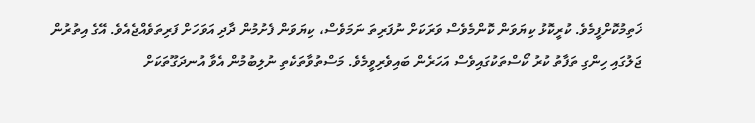ޚަތިމުކޮށްފީމެވެ. ކުރީކޮޅު ކިޔަވަން ކޮންމެވެސް ވަރަކަށް ނުފަރިތަ ނަމަވެސް، ކިޔަވަން ފެށުމުން ދާދި އަވަހަށް ފަރިތަވެއްޖެއެވެ. އޭގެ އިތުރުން ޖަލުގައި ހިންގި ތަފާތު ކުރު ކޯސްތަކުގައިވެސް އަހަރެން ބައިވެރިވީމެވެ. މަސްތުވާތަކެތި ނުލިބުމުން އެވާ އުނދަގޫތަކަށް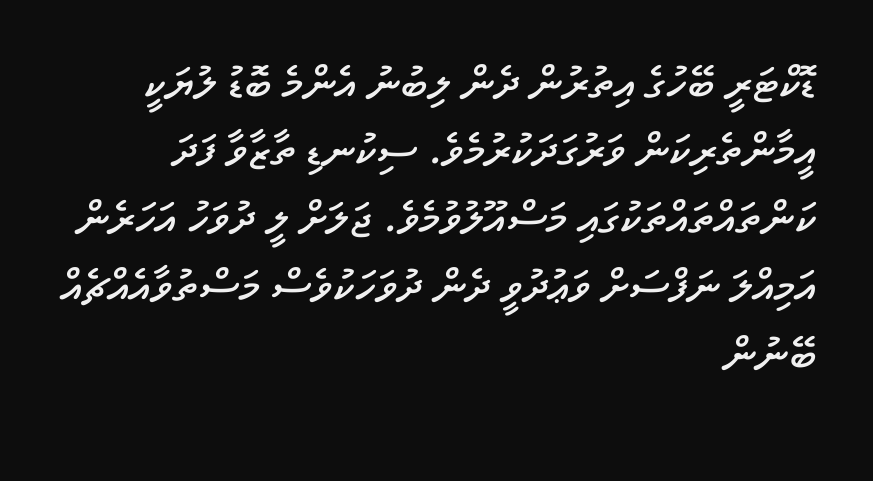ޑޮކްޓަރީ ބޭހުގެ އިތުރުން ދެން ލިބުނު އެންމެ ބޮޑު ލުޔަކީ އީމާންތެރިކަން ވަރުގަދަކުރުމެވެ. ސިކުނޑި ތާޒާވާ ފަދަ ކަންތައްތައްތަކުގައި މަސްއޫލުވުމެވެ. ޖަލަށް ލީ ދުވަހު އަހަރެން އަމިއްލަ ނަފްސަށް ވަޢުދުވީ ދެން ދުވަހަކުވެސް މަސްތުވާއެއްޗެއް ބޭނުން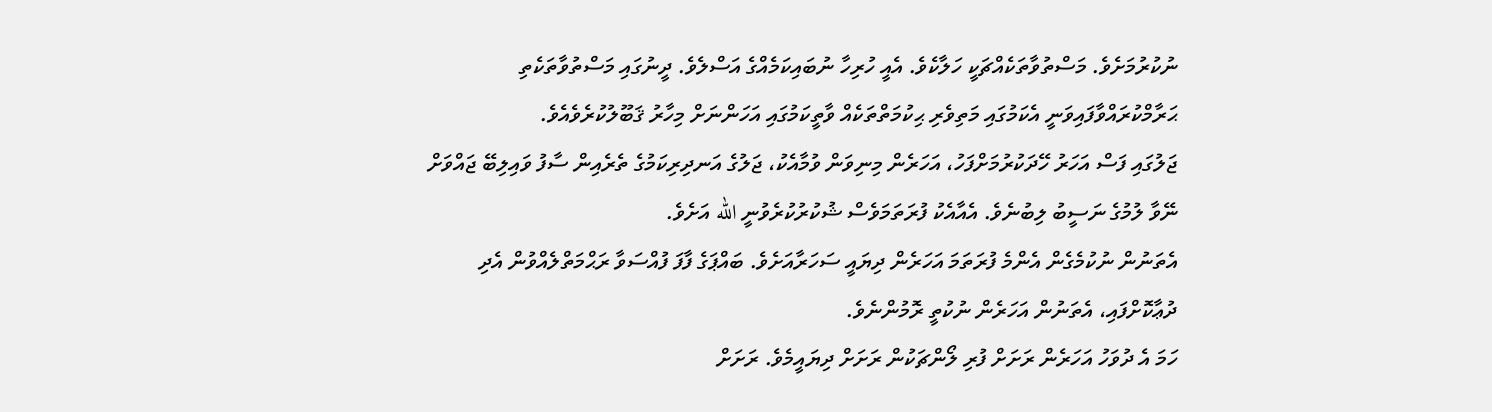ނުކުރުމަށެވެ. މަސްތުވާތަކެއްޗަކީ ހަލާކެވެ. އެއީ ހުރިހާ ނުބައިކަމެއްގެ އަސްލެވެ. ދީނުގައި މަސްތުވާތަކެތި ޙަރާމްކުރައްވާފައިވަނީ އެކަމުގައި މަތިވެރި ޙިކުމަތްތަކެއް ވާތީކަމުގައި އަހަންނަށް މިހާރު ޤަބޫލުކުރެވެއެވެ.
ޖަލުގައި ފަސް އަހަރު ހޭދަކުރުމަށްފަހު، އަހަރެން މިނިވަން ވުމާއެކު، ޖަލުގެ އަނދިރިކަމުގެ ތެރެއިން ސާފު ވައިލިބޭ ޖައްވަށް ނޭވާ ލުމުގެ ނަސީބު ލިބުނެވެ. އެއާއެކު ފުރަތަމަވެސް ޝުކުރުކުރެވުނީ الله އަށެވެ.
އެތަނުން ނުކުމެގެން އެންމެ ފުރަތަމަ އަހަރެން ދިޔައީ ސަހަރާއަށެވެ. ބައްޕަގެ ފާފަ ފުއްސަވާ ރަޙްމަތްލެއްވުން އެދި ދުޢާކޮށްފައި، އެތަނުން އަހަރެން ނުކުތީ ރޮމުންނެވެ.
ހަމަ އެ ދުވަހު އަހަރެން ރަށަށް ފުރި ލޯންޗަކުން ރަށަށް ދިޔައީމެވެ. ރަށަށް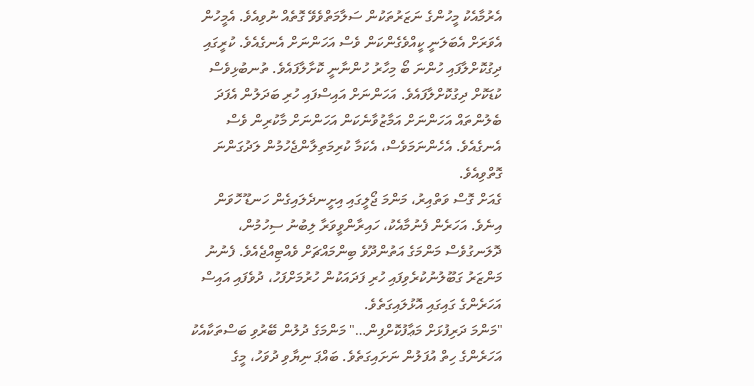އެރުމާއެކު މީހުންގެ ނަޒަރުތަކުން ސަލާމަތްވެވޭ ގޮތެއް ނުވިއެވެ. އެމީހުން އެވަރަށް އެބަލަނީ ކީއްވެގެންކަން ވެސް އަހަންނަށް އެނގެއެވެ. ކުރީގައި ދިގުކޮށްލާފައި ހުންނަ ބޯ މިހާރު ހުންނާނީ ކޮށާލާފައެވެ. ތުނބުޅިވެސް ކުޑަކޮށް ދިގުކޮށްލާފައެވެ. އަހަންނަށް އައިސްފައި ހުރި ބަދަލުން އެފަދަ ބެލުންތައް އަހަންނަށް އަމާޒުވާނެކަން އަހަންނަށް މާކުރިން ވެސް އެނގެއެވެ. އެހެންނަމަވެސް، އެކަމާ ކުރިމަތިލާންޖެހުމުން ލަދުގަންނަ ގޮތްވިއެވެ.
ގެއަށް ގޮސް ވަތްއިރު، މަންމަ ޖޯލީގައި އިށީނދެލައިގެން ހަނޑޫ ހޮވަން އިނެވެ. އަހަރެން ފެނުމާއެކު، ހައިރާންވީވަރާ ލިބުނު ސިހުމުން، ދޮލަނގުވެސް މަންމަގެ އަތުންދޫވެ ބިންމައްޗަށް ވެއްޓިއްޖެއެވެ. ފެނުނު މަންޒަރު ގަބޫލުނުކުރެވިފައި ހުރި ފަދައަކުން ހުރުމަށްފަހު، ދުވެފައި އައިސް އަހަރެންގެ ގައިގައި އޮޅުލައިގަތެވެ.
"މަންމަ ދަރިފުޅަށް މަޢާފުކޮށްފިން…" މަންމަގެ ދުލުން ބޭރުވި ބަސްތަކާއެކު އަހަރެންގެ ހިތް އުފަލުން ނަށައިގަތެވެ. ބައްޕަ ނިޔާވި ދުވަހު، މީގެ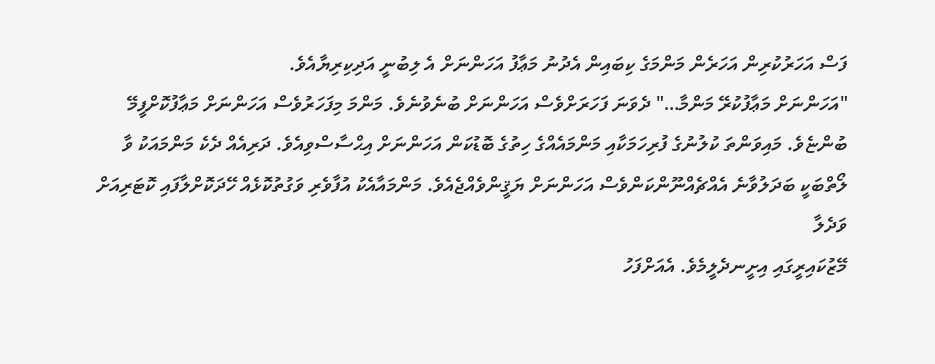ފަސް އަހަރުކުރިން އަހަރެން މަންމަގެ ކިބައިން އެދުނު މަޢާފު އަހަންނަށް އެ ލިބުނީ އަދިކިރިޔާއެވެ.
"އަހަންނަށް މަޢާފުކުރޭ މަންމާ…" ދެވަނަ ފަހަރަށްވެސް އަހަންނަށް ބުނެވުނެވެ. މަންމަ މިފަހަރުވެސް އަހަންނަށް މަޢާފުކޮށްފީމޭ ބުންޏެވެ. މައިވަންތަ ކުލުނުގެ ފުރިހަމަކާއި މަންމައެއްގެ ހިތުގެ ބޮޑުކަން އަހަންނަށް އިޙްސާސްވިއެވެ. ދަރިއެއް ދެކެ މަންމައަކު ވާ ލޯތްބަކީ ބަދަލުވާނެ އެއްޗެއްނޫންކަންވެސް އަހަންނަށް ޔަޤީންވެއްޖެއެވެ. މަންމައާއެކު އުފާވެރި ވަގުތުކޮޅެއް ހޭދަކޮށްލާފައި ކޮޓަރިއަށް ވަދެލާ
މޭޒުކައިރީގައި އިށީނދެލީމެވެ. އެއަށްފަހު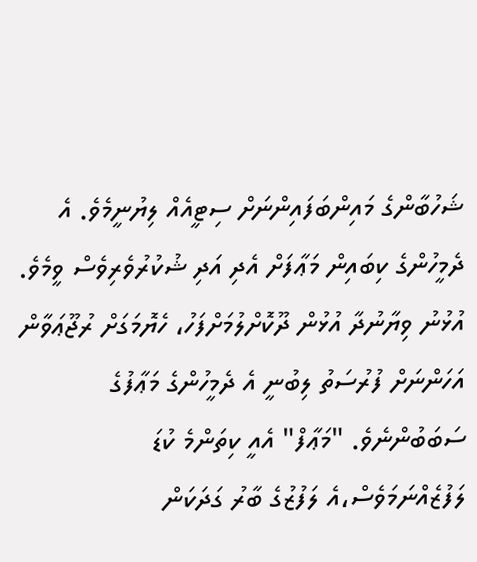ޝަހުބާންގެ މައިންބަފައިންނަށް ސިޓީއެއް ލިޔުނީމެވެ. އެ ދެމީހުންގެ ކިބައިން މަޢާފަށް އެދި އަދި ޝުކުރުވެރިވެސް ވީމެވެ. އުޅުނު ވިޔާނުދާ އުޅުން ދޫކޮށްލުމަށްފަހު، ހެޔޮމަގަށް ރުޖޫޢަވާން އަހަންނަށް ފުރުސަތު ލިބުނީ އެ ދެމީހުންގެ މަޢާފުގެ ސަބަބުންނެވެ. "މަޢާފް" އެއީ ކިތަންމެ ކުޑަ ލަފުޒެއްނަމަވެސް،އެ ލަފުޒުގެ ބާރު ގަދަކަން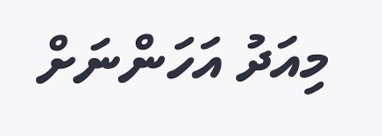މިއަދު އަހަންނަށް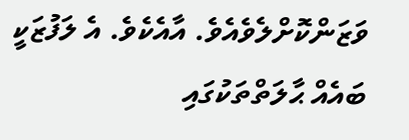ވަޒަންކޮށްލެވެއެވެ. އާއެކެވެ. އެ ލަފުޒަކީ ބައެއް ޙާލަތްތަކުގައި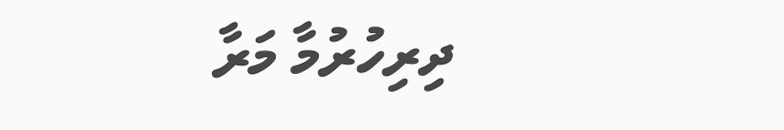ދިރިހުރުމާ މަރާ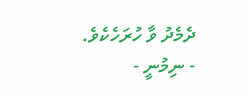ދެމެދު ވާ ހުރަހެކެވެ.
- ނިމުނީ -